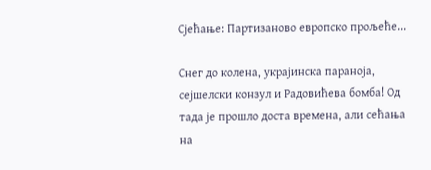Сјећање: Партизаново европско прољеће...

Снег до колена, украјинска параноја, сејшелски конзул и Радовићева бомба! Од тада је прошло доста времена, али сећања на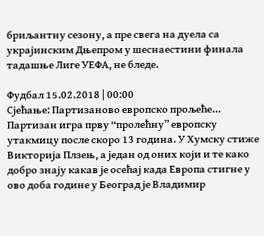бриљантну сезону, а пре свега на дуела са украјинским Дњепром у шеснаестини финала тадашње Лиге УЕФА, не бледе.

Фудбал 15.02.2018 | 00:00
Сјећање: Партизаново европско прољеће...
Партизан игра прву “пролећну” европску утакмицу после скоро 13 година. У Хумску стиже Викторија Плзењ, а један од оних који и те како добро знају какав је осећај када Европа стигне у ово доба године у Београд је Владимир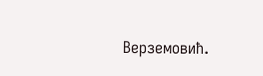Верземовић.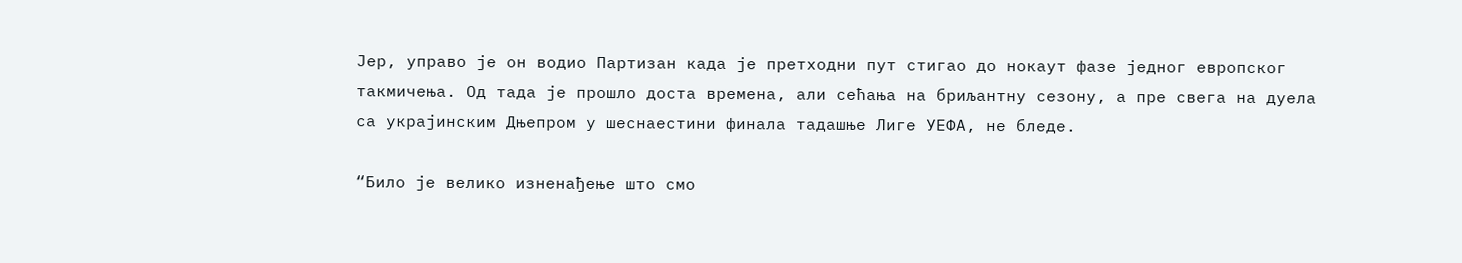Јер, управо је он водио Партизан када је претходни пут стигао до нокаут фазе једног европског такмичења. Од тада је прошло доста времена, али сећања на бриљантну сезону, а пре свега на дуела са украјинским Дњепром у шеснаестини финала тадашње Лиге УЕФА, не бледе.

“Било је велико изненађење што смо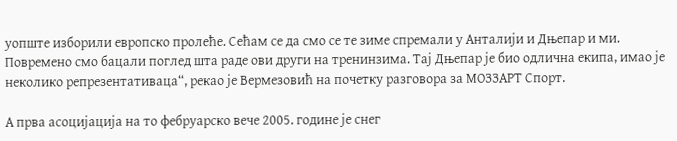уопште изборили европско пролеће. Сећам се да смо се те зиме спремали у Анталији и Дњепар и ми. Повремено смо бацали поглед шта раде ови други на тренинзима. Тај Дњепар је био одлична екипа, имао је неколико репрезентативаца“, рекао је Вермезовић на почетку разговора за МОЗЗАРТ Спорт.

А прва асоцијација на то фебруарско вече 2005. године је снег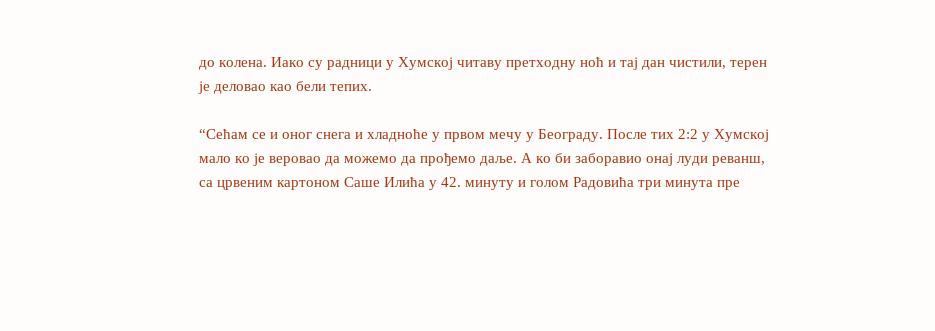до колена. Иако су радници у Хумској читаву претходну ноћ и тај дан чистили, терен је деловао као бели тепих.

“Сећам се и оног снега и хладноће у првом мечу у Београду. После тих 2:2 у Хумској мало ко је веровао да можемо да прођемо даље. А ко би заборавио онај луди реванш, са црвеним картоном Саше Илића у 42. минуту и голом Радовића три минута пре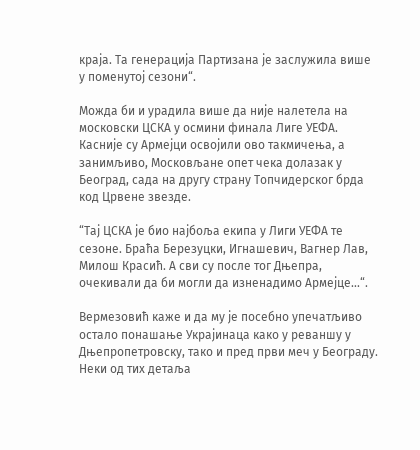краја. Та генерација Партизана је заслужила више у поменутој сезони“.

Можда би и урадила више да није налетела на московски ЦСКА у осмини финала Лиге УЕФА. Касније су Армејци освојили ово такмичења, а занимљиво, Московљане опет чека долазак у Београд, сада на другу страну Топчидерског брда код Црвене звезде.

“Тај ЦСКА је био најбоља екипа у Лиги УЕФА те сезоне. Браћа Березуцки, Игнашевич, Вагнер Лав, Милош Красић. А сви су после тог Дњепра, очекивали да би могли да изненадимо Армејце...“.

Вермезовић каже и да му је посебно упечатљиво остало понашање Украјинаца како у реваншу у Дњепропетровску, тако и пред први меч у Београду. Неки од тих детаља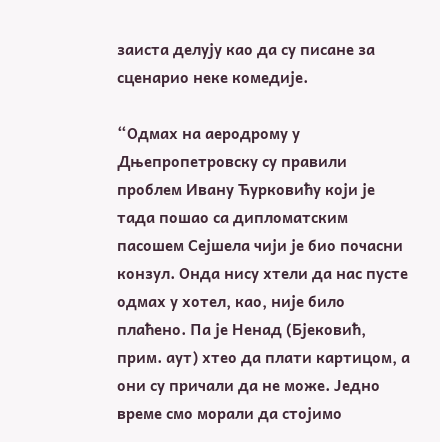заиста делују као да су писане за сценарио неке комедије.

“Одмах на аеродрому у Дњепропетровску су правили проблем Ивану Ћурковићу који је тада пошао са дипломатским пасошем Сејшела чији је био почасни конзул. Онда нису хтели да нас пусте одмах у хотел, као, није било плаћено. Па је Ненад (Бјековић, прим. аут) хтео да плати картицом, а они су причали да не може. Једно време смо морали да стојимо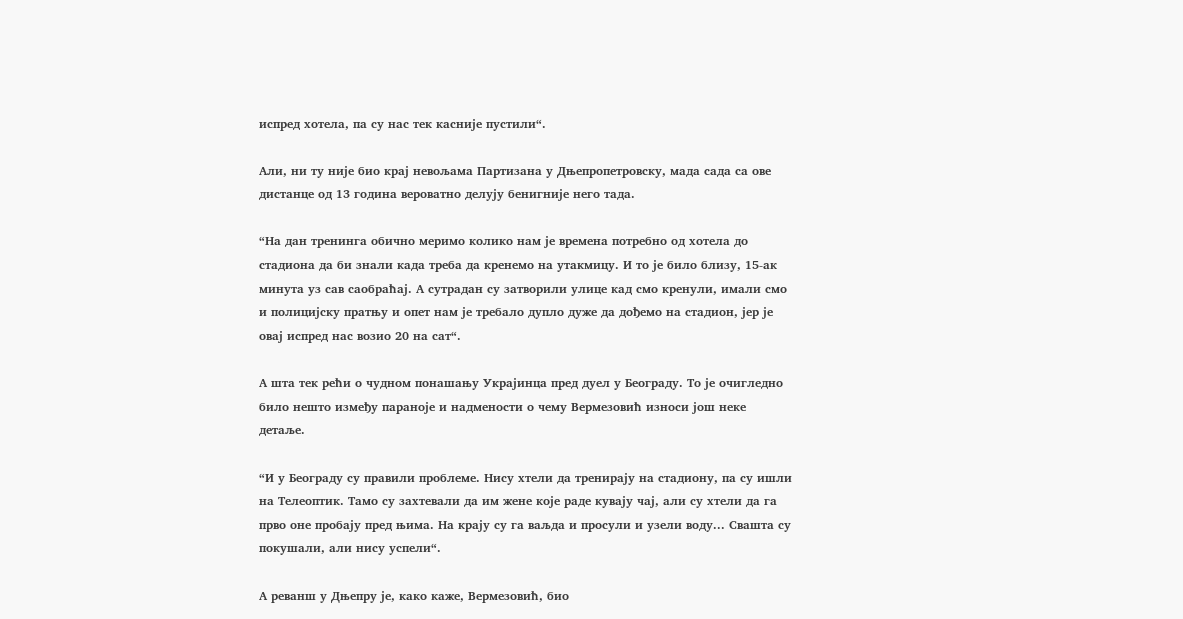испред хотела, па су нас тек касније пустили“.

Али, ни ту није био крај невољама Партизана у Дњепропетровску, мада сада са ове дистанце од 13 година вероватно делују бенигније него тада.

“На дан тренинга обично меримо колико нам је времена потребно од хотела до стадиона да би знали када треба да кренемо на утакмицу. И то је било близу, 15-ак минута уз сав саобраћај. А сутрадан су затворили улице кад смо кренули, имали смо и полицијску пратњу и опет нам је требало дупло дуже да дођемо на стадион, јер је овај испред нас возио 20 на сат“.

А шта тек рећи о чудном понашању Украјинца пред дуел у Београду. То је очигледно било нешто између параноје и надмености о чему Вермезовић износи још неке детаље.

“И у Београду су правили проблеме. Нису хтели да тренирају на стадиону, па су ишли на Телеоптик. Тамо су захтевали да им жене које раде кувају чај, али су хтели да га прво оне пробају пред њима. На крају су га ваљда и просули и узели воду... Свашта су покушали, али нису успели“.

А реванш у Дњепру је, како каже, Вермезовић, био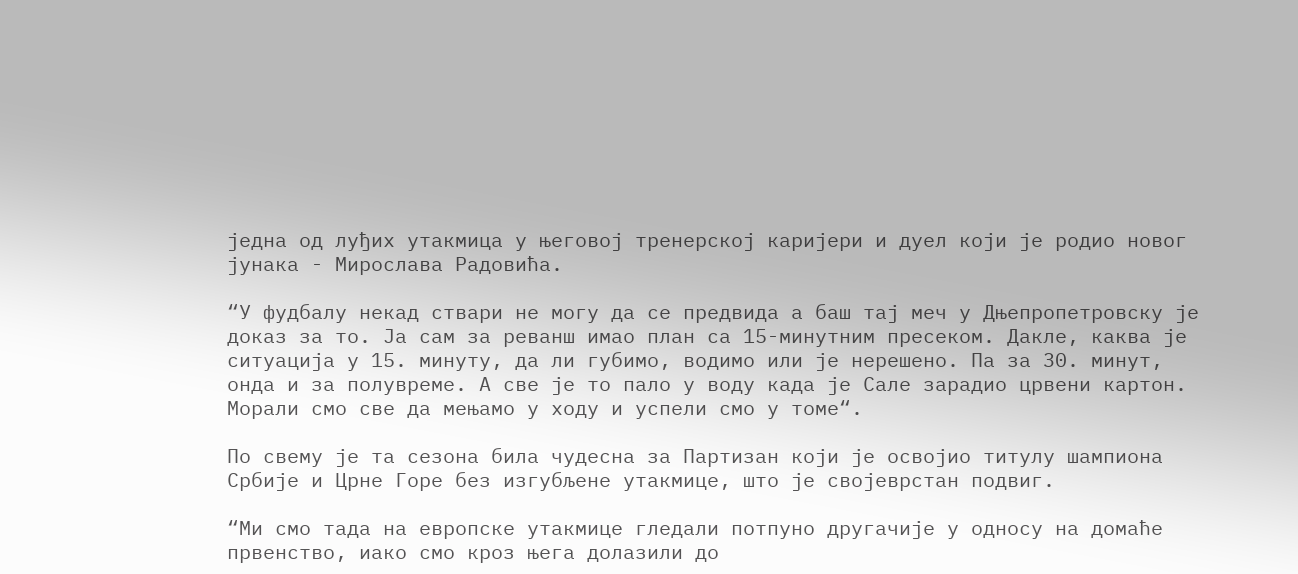једна од луђих утакмица у његовој тренерској каријери и дуел који је родио новог јунака - Мирослава Радовића.

“У фудбалу некад ствари не могу да се предвида а баш тај меч у Дњепропетровску је доказ за то. Ја сам за реванш имао план са 15-минутним пресеком. Дакле, каква је ситуација у 15. минуту, да ли губимо, водимо или је нерешено. Па за 30. минут, онда и за полувреме. А све је то пало у воду када је Сале зарадио црвени картон. Морали смо све да мењамо у ходу и успели смо у томе“.

По свему је та сезона била чудесна за Партизан који је освојио титулу шампиона Србије и Црне Горе без изгубљене утакмице, што је својеврстан подвиг.

“Ми смо тада на европске утакмице гледали потпуно другачије у односу на домаће првенство, иако смо кроз њега долазили до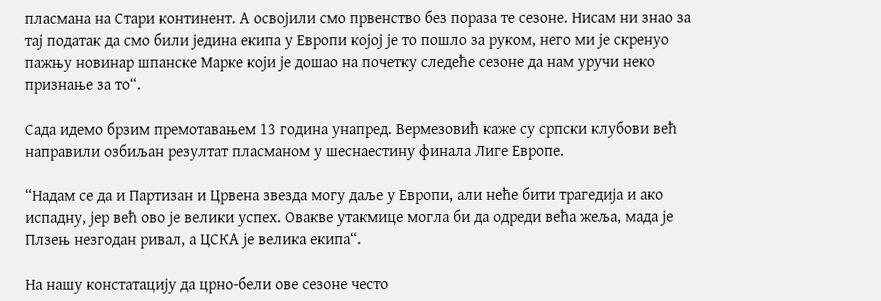пласмана на Стари континент. А освојили смо првенство без пораза те сезоне. Нисам ни знао за тај податак да смо били једина екипа у Европи којој је то пошло за руком, него ми је скренуо пажњу новинар шпанске Марке који је дошао на почетку следеће сезоне да нам уручи неко признање за то“.

Сада идемо брзим премотавањем 13 година унапред. Вермезовић каже су српски клубови већ направили озбиљан резултат пласманом у шеснаестину финала Лиге Европе.

“Надам се да и Партизан и Црвена звезда могу даље у Европи, али неће бити трагедија и ако испадну, јер већ ово је велики успех. Овакве утакмице могла би да одреди већа жеља, мада је Плзењ незгодан ривал, а ЦСКА је велика екипа“.

На нашу констатацију да црно-бели ове сезоне често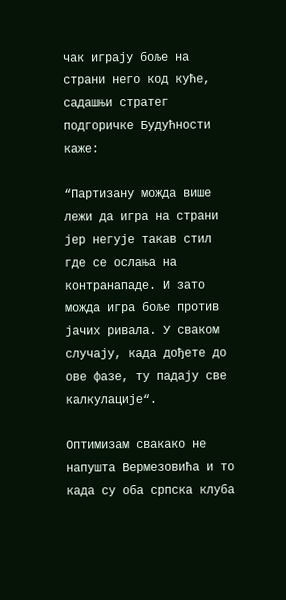чак играју боље на страни него код куће, садашњи стратег подгоричке Будућности каже:

“Партизану можда више лежи да игра на страни јер негује такав стил где се ослања на контранападе. И зато можда игра боље против јачих ривала. У сваком случају, када дођете до ове фазе, ту падају све калкулације“.

Оптимизам свакако не напушта Вермезовића и то када су оба српска клуба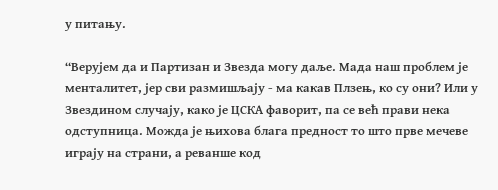у питању.

“Верујем да и Партизан и Звезда могу даље. Мада наш проблем је менталитет, јер сви размишљају - ма какав Плзењ, ко су они? Или у Звездином случају, како је ЦСКА фаворит, па се већ прави нека одступница. Можда је њихова блага предност то што прве мечеве играју на страни, а реванше код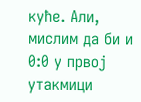куће. Али, мислим да би и 0:0 у првој утакмици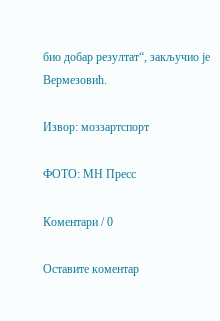био добар резултат“, закључио је Вермезовић.

Извор: моззартспорт

ФОТО: МН Пресс

Коментари / 0

Оставите коментар